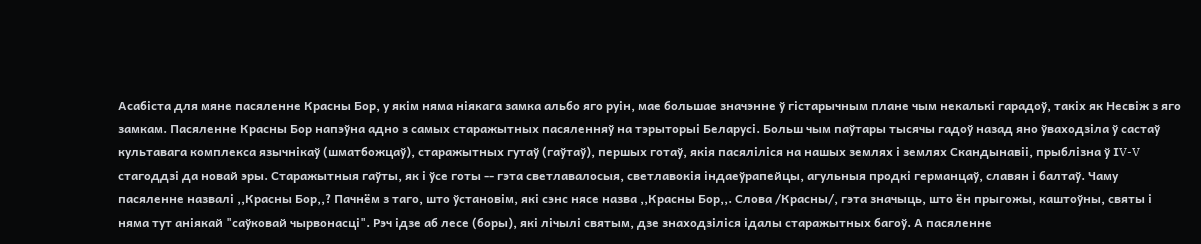Асабіста для мяне пасяленне Красны Бор, у якім няма ніякага замка альбо яго руін, мае большае значэнне ў гістарычным плане чым некалькі гарадоў, такіх як Несвіж з яго замкам. Пасяленне Красны Бор напэўна адно з самых старажытных пасяленняў на тэрыторыі Беларусі. Больш чым паўтары тысячы гадоў назад яно ўваходзіла ў састаў культавага комплекса язычнікаў (шматбожцаў), старажытных гутаў (гаўтаў), першых готаў, якія пасяліліся на нашых землях і землях Скандынавіі, прыблізна ў ІV-V стагоддзі да новай эры. Старажытныя гаўты, як і ўсе готы -- гэта светлавалосыя, светлавокія індаеўрапейцы, агульныя продкі германцаў, славян і балтаў. Чаму пасяленне назвалі ,,Красны Бор,,? Пачнём з таго, што ўстановім, які сэнс нясе назва ,,Красны Бор,,. Слова /Красны/, гэта значыць, што ён прыгожы, каштоўны, святы і няма тут аніякай "саўковай чырвонасці". Рэч ідзе аб лесе (боры), які лічылі святым, дзе знаходзіліся ідалы старажытных багоў. А пасяленне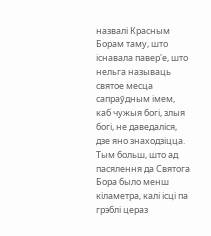назвалі Красным Борам таму, што існавала павер'е, што нельга называць святое месца сапраўдным імем, каб чужыя богі, злыя богі, не даведаліся, дзе яно знаходзіцца. Тым больш, што ад пасялення да Святога Бора было менш кіламетра, калі ісці па грэблі цераз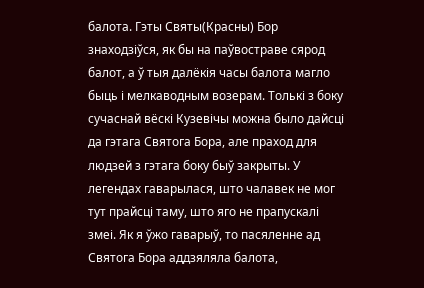балота. Гэты Святы(Красны) Бор знаходзіўся, як бы на паўвостраве сярод балот, а ў тыя далёкія часы балота магло быць і мелкаводным возерам. Толькі з боку сучаснай вёскі Кузевічы можна было дайсці да гэтага Святога Бора, але праход для людзей з гэтага боку быў закрыты. У легендах гаварылася, што чалавек не мог тут прайсці таму, што яго не прапускалі змеі. Як я ўжо гаварыў, то пасяленне ад Святога Бора аддзяляла балота,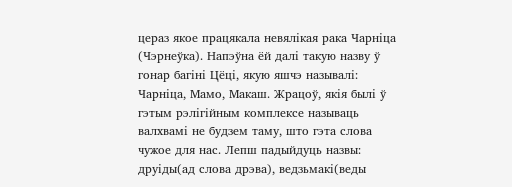цераз якое працякала невялікая рака Чарніца (Чэрнеўка). Напэўна ёй далі такую назву ў гонар багіні Цёці, якую яшчэ называлі: Чарніца, Мамо, Макаш. Жрацоў, якія былі ў гэтым рэлігійным комплексе называць валхвамі не будзем таму, што гэта слова чужое для нас. Лепш падыйдуць назвы: друіды(ад слова дрэва), ведзьмакі(веды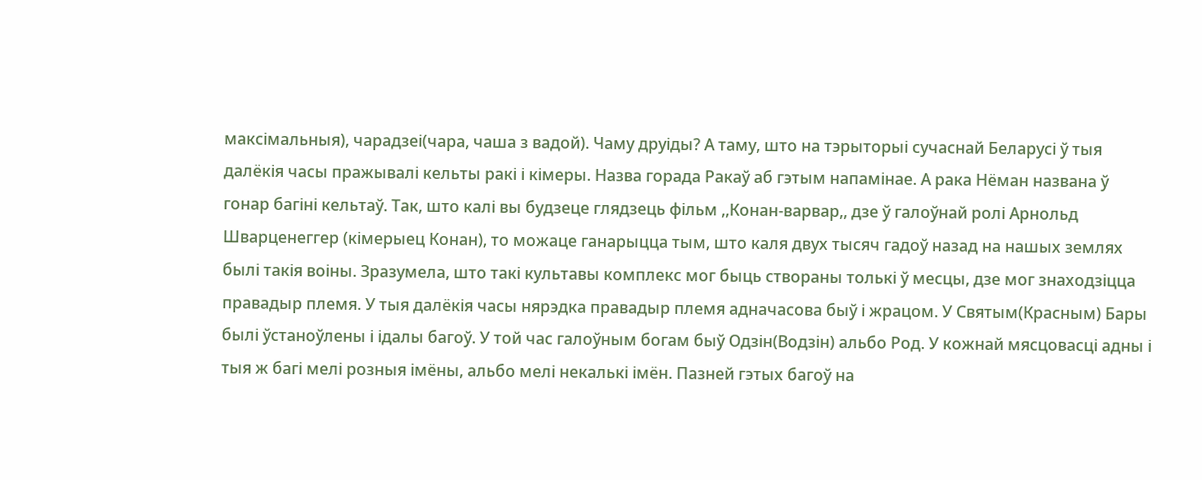максімальныя), чарадзеі(чара, чаша з вадой). Чаму друіды? А таму, што на тэрыторыі сучаснай Беларусі ў тыя далёкія часы пражывалі кельты ракі і кімеры. Назва горада Ракаў аб гэтым напамінае. А рака Нёман названа ў гонар багіні кельтаў. Так, што калі вы будзеце глядзець фільм ,,Конан-варвар,, дзе ў галоўнай ролі Арнольд Шварценеггер (кімерыец Конан), то можаце ганарыцца тым, што каля двух тысяч гадоў назад на нашых землях былі такія воіны. Зразумела, што такі культавы комплекс мог быць створаны толькі ў месцы, дзе мог знаходзіцца правадыр племя. У тыя далёкія часы нярэдка правадыр племя адначасова быў і жрацом. У Святым(Красным) Бары былі ўстаноўлены і ідалы багоў. У той час галоўным богам быў Одзін(Водзін) альбо Род. У кожнай мясцовасці адны і тыя ж багі мелі розныя імёны, альбо мелі некалькі імён. Пазней гэтых багоў на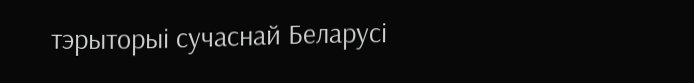тэрыторыі сучаснай Беларусі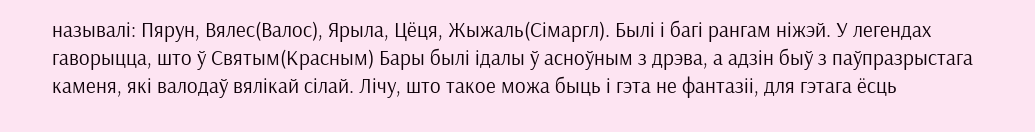называлі: Пярун, Вялес(Валос), Ярыла, Цёця, Жыжаль(Сімаргл). Былі і багі рангам ніжэй. У легендах гаворыцца, што ў Святым(Красным) Бары былі ідалы ў асноўным з дрэва, а адзін быў з паўпразрыстага каменя, які валодаў вялікай сілай. Лічу, што такое можа быць і гэта не фантазіі, для гэтага ёсць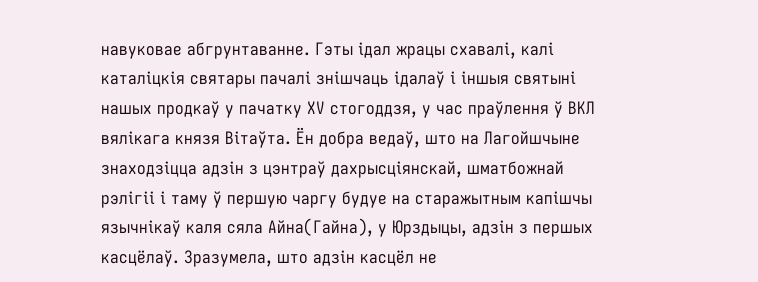навуковае абгрунтаванне. Гэты ідал жрацы схавалі, калі каталіцкія святары пачалі знішчаць ідалаў і іншыя святыні нашых продкаў у пачатку ХV стогоддзя, у час праўлення ў ВКЛ вялікага князя Вітаўта. Ён добра ведаў, што на Лагойшчыне знаходзіцца адзін з цэнтраў дахрысціянскай, шматбожнай рэлігіі і таму ў першую чаргу будуе на старажытным капішчы язычнікаў каля сяла Айна(Гайна), у Юрздыцы, адзін з першых касцёлаў. Зразумела, што адзін касцёл не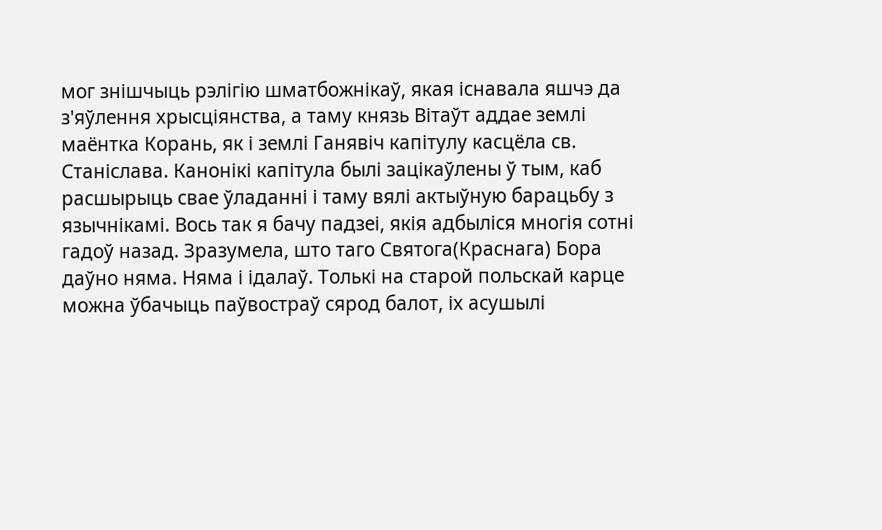мог знішчыць рэлігію шматбожнікаў, якая існавала яшчэ да з'яўлення хрысціянства, а таму князь Вітаўт аддае землі маёнтка Корань, як і землі Ганявіч капітулу касцёла св. Станіслава. Канонікі капітула былі зацікаўлены ў тым, каб расшырыць свае ўладанні і таму вялі актыўную барацьбу з язычнікамі. Вось так я бачу падзеі, якія адбыліся многія сотні гадоў назад. Зразумела, што таго Святога(Краснага) Бора даўно няма. Няма і ідалаў. Толькі на старой польскай карце можна ўбачыць паўвостраў сярод балот, іх асушылі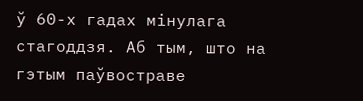ў 60-х гадах мінулага стагоддзя. Аб тым, што на гэтым паўвостраве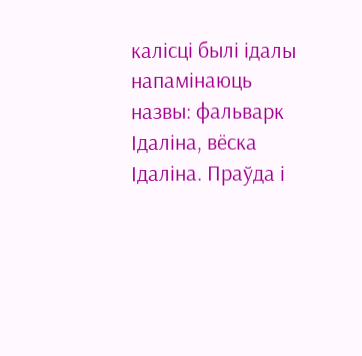калісці былі ідалы напамінаюць назвы: фальварк Ідаліна, вёска Ідаліна. Праўда і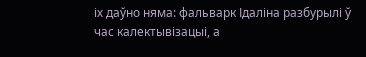іх даўно няма: фальварк Ідаліна разбурылі ў час калектывізацыі, а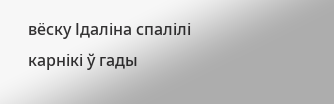вёску Ідаліна спалілі карнікі ў гады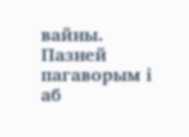вайны. Пазней пагаворым і аб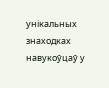унікальных знаходках навукоўцаў у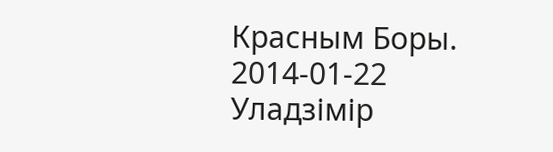Красным Боры.
2014-01-22 Уладзімір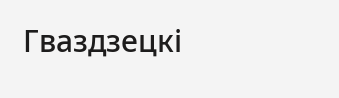Гваздзецкі